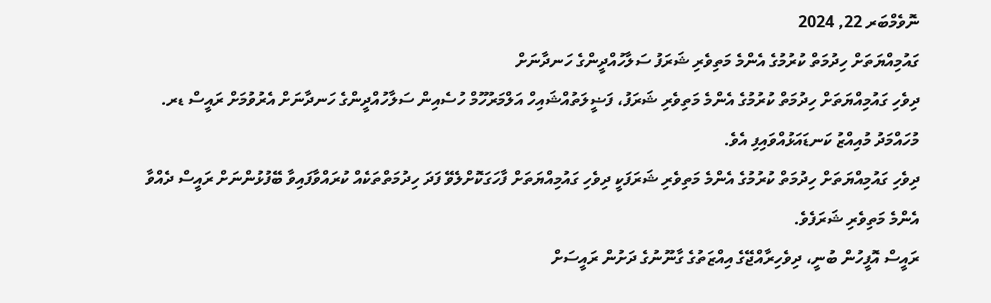ނޮވެމްބަރ 22, 2024
ގައުމިއްޔަތަށް ހިދުމަތް ކުރުމުގެ އެންމެ މަތިވެރި ޝަރަފު ސަލާހުއްދީންގެ ހަނދާނަށް
ދިވެހި ގައުމިއްޔަތަށް ހިދުމަތް ކުރުމުގެ އެންމެ މަތިވެރި ޝަރަފު، ފަޟީލަތުއްޝައިހް އަލްމަރުހޫމް ހުސެއިން ސަލާހުއްދީންގެ ހަނދާނަށް އެރުވުމަށް ރައީސް ޑރ. މުހައްމަދު މުއިއްޒު ކަނޑައަޅުއްވައިފި އެވެ.
ދިވެހި ގައުމިއްޔަތަށް ހިދުމަތް ކުރުމުގެ އެންމެ މަތިވެރި ޝަރަފަކީ ދިވެހި ގައުމިއްޔަތަށް ފާހަގަކޮށްލެވޭ ފަދަ ހިދުމަތްތަކެއް ކުރައްވާފައިވާ ބޭފުޅުންނަށް ރައީސް ދެއްވާ އެންމެ މަތިވެރި ޝަރަފެވެ.
ރައީސް އޮފީހުން ބުނީ، ދިވެހިރާއްޖޭގެ އިއްޒަތުގެ ގާނޫނުގެ ދަށުން ރައީސަށް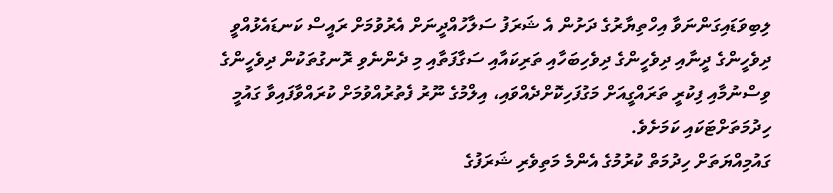ލިބިވަޑައިގަންނަވާ އިހްތިޔާރުގެ ދަށުން އެ ޝަރަފު ސަލާހުއްދީނަށް އެރުވުމަށް ރައީސް ކަނޑައެޅުއްވީ ދިވެހީންގެ ދީނާއި ދިވެހީންގެ ދިވެހިބަހާއި ތަރިކައާއި ސަގާފަތާއި މި ދެންނެވި ރޮނގުތަކުން ދިވެހީންގެ ވިސްނުމާއި ފިކުރީ ތަރައްގީއަށް މަގުފަހިކޮށްދެއްވައި، އިލްމުގެ ނޫރު ފެތުރުއްވުމަށް ކުރައްވާފައިވާ ގައުމީ ހިދުމަތަށްޓަކައި ކަމަށެވެ.
ގައުމިއްޔަތަށް ހިދުމަތް ކުރުމުގެ އެންމެ މަތިވެރި ޝަރަފުގެ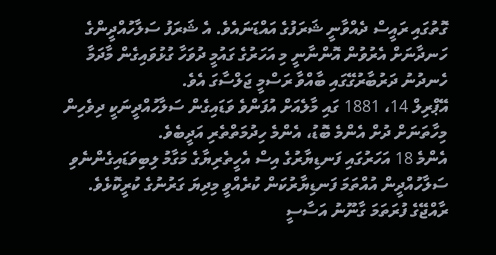ގޮތުގައި ރައީސް ދެއްވާނީ ޝަރަފުގެ އައްޑަނައެވެ. އެ ޝަރަފު ސަލާހުއްދީންގެ ހަނދާނަށް އެރުވުން އޮންނާނީ މި އަހަރުގެ ގައުމީ ދުވަހާ ގުޅުވައިގެން މާދަމާ ހެނދުނު ދަރުބާރުގޭގައި ބާއްވާ ރަސްމީ ޖަލްސާގަ އެވެ.
އޭޕްރިލް 14، 1881 ގައި މާލެއަށް އުފަންވެ ވަޑައިގެން ސަލާހުއްދީނަކީ ދިވެހިން މިހާތަނަށް ދުށް އެންމެ ބޮޑު، އެންމެ ހިދުމަތްތެރި އަދީބެވެ.
އެންމެ 18 އަހަރުގައި ފަނޑިޔާރުގެ އިސް އެހީތެރިޔާގެ މަގާމު ލިބިވަޑައިގެންނެވި ސަލާހުއްދީން އުއްތަމަ ފަނޑިޔާރުކަން ކުރެއްވީ މިދިޔަ ގަރުނުގެ ކުރީކޮޅެވެ. ރާއްޖޭގެ ފުރަތަމަ ގާނޫނު އަސާސީ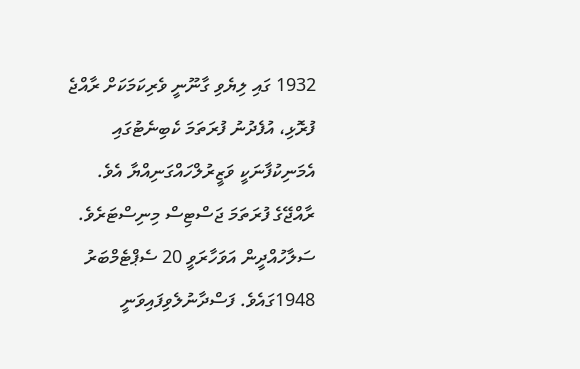1932 ގައި ލިޔެވި ގާނޫނީ ވެރިކަމަކަށް ރާއްޖެ ފުރޮޅި، އުފެދުނު ފުރަތަމަ ކެބިނެޓުގައި އެމަނިކުފާނަކީ ވަޒީރުލްހައްގަނިއްޔާ އެވެ. ރާއްޖޭގެ ފުރަތަމަ ޖަސްޓިސް މިނިސްޓަރެވެ.
ސަލާހުއްދީން އަވަހާރަވީ 20 ސެޕްޓެމްބަރު 1948ގައެވެ. ފަސްދާނުލެވިފައިވަނީ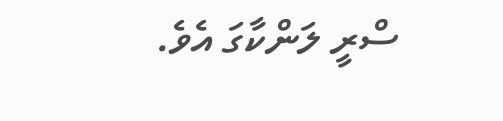ސްރީ ލަންކާގަ އެވެ.